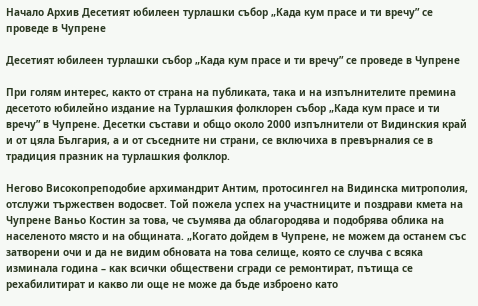Начало Архив Десетият юбилеен турлашки събор „Када кум прасе и ти вречу” се проведе в Чупрене

Десетият юбилеен турлашки събор „Када кум прасе и ти вречу” се проведе в Чупрене

При голям интерес, както от страна на публиката, така и на изпълнителите премина десетото юбилейно издание на Турлашкия фолклорен събор „Када кум прасе и ти вречу” в Чупрене. Десетки състави и общо около 2000 изпълнители от Видинския край и от цяла България, а и от съседните ни страни, се включиха в превърналия се в традиция празник на турлашкия фолклор.

Негово Високопреподобие архимандрит Антим, протосингел на Видинска митрополия, отслужи тържествен водосвет. Той пожела успех на участниците и поздрави кмета на Чупрене Ваньо Костин за това, че съумява да облагородява и подобрява облика на населеното място и на общината. „Когато дойдем в Чупрене, не можем да останем със затворени очи и да не видим обновата на това селище, която се случва с всяка изминала година – как всички обществени сгради се ремонтират, пътища се рехабилитират и какво ли още не може да бъде изброено като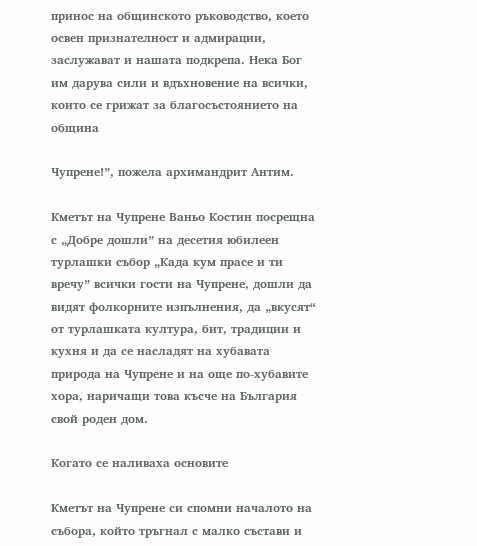принос на общинското ръководство, което освен признателност и адмирации, заслужават и нашата подкрепа. Нека Бог им дарува сили и вдъхновение на всички, които се грижат за благосъстоянието на община

Чупрене!”, пожела архимандрит Антим.

Кметът на Чупрене Ваньо Костин посрещна с „Добре дошли” на десетия юбилеен турлашки събор „Када кум прасе и ти вречу” всички гости на Чупрене, дошли да видят фолкорните изпълнения, да „вкусят“ от турлашката култура, бит, традиции и кухня и да се насладят на хубавата природа на Чупрене и на още по-хубавите хора, наричащи това късче на България свой роден дом.

Когато се наливаха основите

Кметът на Чупрене си спомни началото на събора, който тръгнал с малко състави и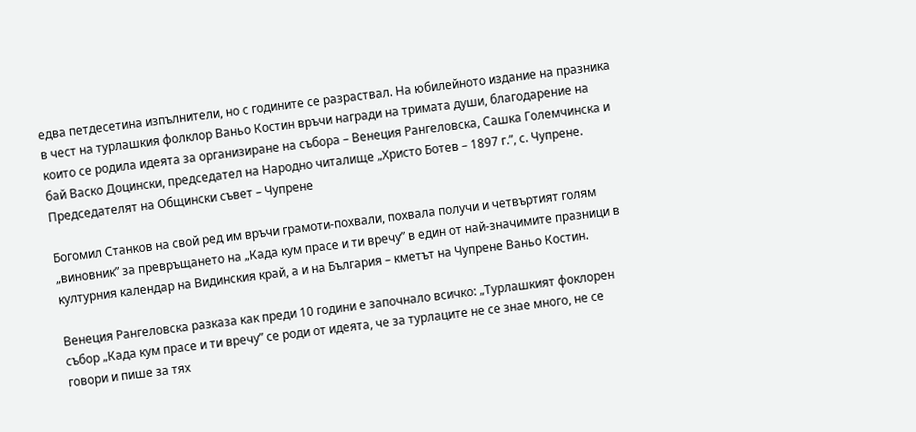едва петдесетина изпълнители, но с годините се разраствал. На юбилейното издание на празника в чест на турлашкия фолклор Ваньо Костин връчи награди на тримата души, благодарение на които се родила идеята за организиране на събора – Венеция Рангеловска, Сашка Големчинска и бай Васко Доцински, председател на Народно читалище „Христо Ботев – 1897 г.”, с. Чупрене. Председателят на Общински съвет – Чупрене

Богомил Станков на свой ред им връчи грамоти-похвали, похвала получи и четвъртият голям „виновник” за превръщането на „Када кум прасе и ти вречу” в един от най-значимите празници в културния календар на Видинския край, а и на България – кметът на Чупрене Ваньо Костин.

Венеция Рангеловска разказа как преди 10 години е започнало всичко: „Турлашкият фоклорен събор „Када кум прасе и ти вречу” се роди от идеята, че за турлаците не се знае много, не се говори и пише за тях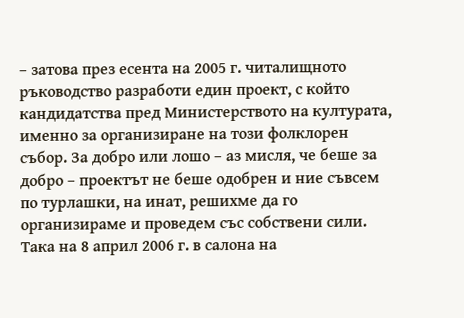– затова през есента на 2005 г. читалищното ръководство разработи един проект, с който кандидатства пред Министерството на културата, именно за организиране на този фолклорен събор. За добро или лошо – аз мисля, че беше за добро – проектът не беше одобрен и ние съвсем по турлашки, на инат, решихме да го организираме и проведем със собствени сили. Така на 8 април 2006 г. в салона на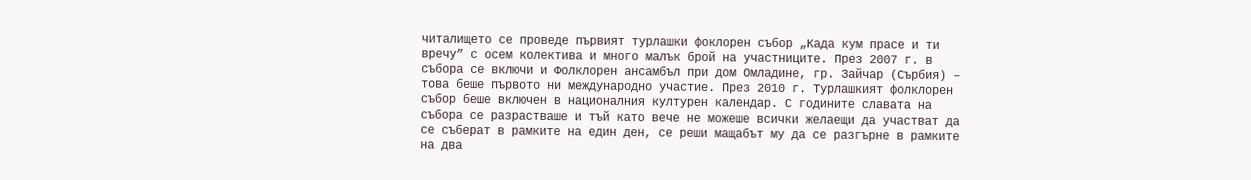читалището се проведе първият турлашки фоклорен събор „Када кум прасе и ти вречу” с осем колектива и много малък брой на участниците. През 2007 г. в събора се включи и Фолклорен ансамбъл при дом Омладине, гр. Зайчар (Сърбия) – това беше първото ни международно участие. През 2010 г. Турлашкият фолклорен събор беше включен в националния културен календар. С годините славата на събора се разрастваше и тъй като вече не можеше всички желаещи да участват да се съберат в рамките на един ден, се реши мащабът му да се разгърне в рамките на два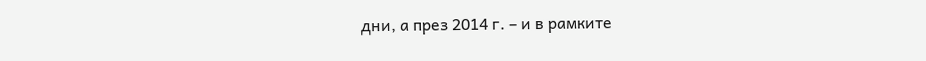дни, а през 2014 г. – и в рамките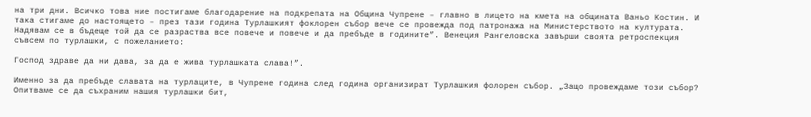на три дни. Всичко това ние постигаме благодарение на подкрепата на Община Чупрене – главно в лицето на кмета на общината Ваньо Костин. И така стигаме до настоящето – през тази година Турлашкият фоклорен събор вече се провежда под патронажа на Министерството на културата. Надявам се в бъдеще той да се разраства все повече и повече и да пребъде в годините”. Венеция Рангеловска завърши своята ретроспекция съвсем по турлашки, с пожеланието:

Господ здраве да ни дава, за да е жива турлашката слава!”.

Именно за да пребъде славата на турлаците, в Чупрене година след година организират Турлашкия фолорен събор. „Защо провеждаме този събор? Опитваме се да съхраним нашия турлашки бит,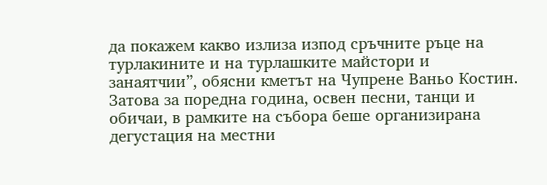да покажем какво излиза изпод сръчните ръце на турлакините и на турлашките майстори и занаятчии”, обясни кметът на Чупрене Ваньо Костин. Затова за поредна година, освен песни, танци и обичаи, в рамките на събора беше организирана дегустация на местни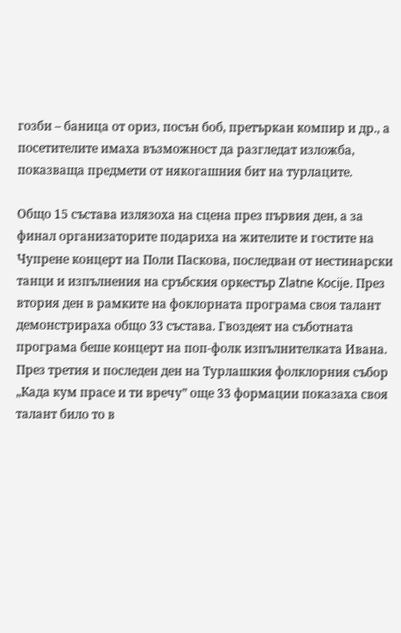гозби – баница от ориз, посън боб, претъркан компир и др., а посетителите имаха възможност да разгледат изложба, показваща предмети от някогашния бит на турлаците.

Общо 15 състава излязоха на сцена през първия ден, а за финал организаторите подариха на жителите и гостите на Чупрене концерт на Поли Паскова, последван от нестинарски танци и изпълнения на сръбския оркестър Zlatne Kocije. През втория ден в рамките на фоклорната програма своя талант демонстрираха общо 33 състава. Гвоздеят на съботната програма беше концерт на поп-фолк изпълнителката Ивана. През третия и последен ден на Турлашкия фолклорния събор „Када кум прасе и ти вречу” още 33 формации показаха своя талант било то в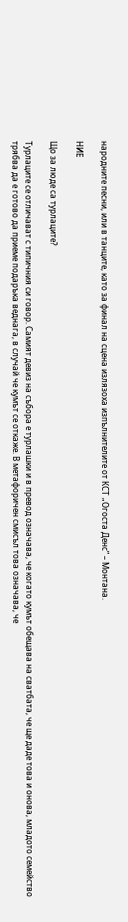народните песни, или в танците, като за финал на сцена излязоха изпълнителите от КСТ „Огоста Денс” – Монтана.

НИЕ

Що за люде са турлаците?

Турлаците се отличават с типичния си говор. Самият девиз на събора е турлашки и в превод означава, че когато кумът обещава на сватбата, че ще даде това и онова, младото семейство трябва да е готово да приеме подаръка веднага, в случай че кумът се откаже. В метафоричен смисъл това означава, че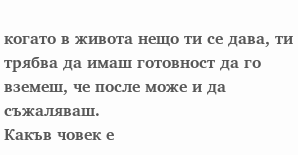когато в живота нещо ти се дава, ти трябва да имаш готовност да го вземеш, че после може и да съжаляваш.
Какъв човек е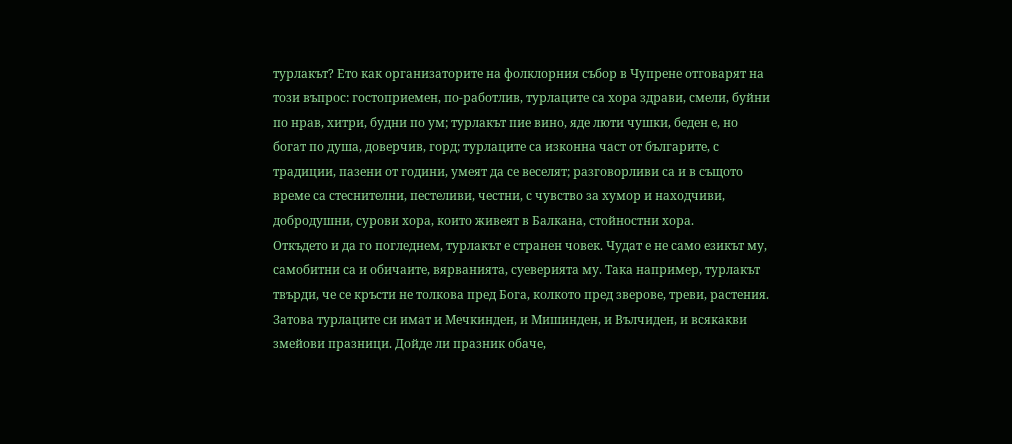турлакът? Ето как организаторите на фолклорния събор в Чупрене отговарят на този въпрос: гостоприемен, по-работлив, турлаците са хора здрави, смели, буйни по нрав, хитри, будни по ум; турлакът пие вино, яде люти чушки, беден е, но богат по душа, доверчив, горд; турлаците са изконна част от българите, с традиции, пазени от години, умеят да се веселят; разговорливи са и в същото време са стеснителни, пестеливи, честни, с чувство за хумор и находчиви, добродушни, сурови хора, които живеят в Балкана, стойностни хора.
Откъдето и да го погледнем, турлакът е странен човек. Чудат е не само езикът му, самобитни са и обичаите, вярванията, суеверията му. Така например, турлакът твърди, че се кръсти не толкова пред Бога, колкото пред зверове, треви, растения. Затова турлаците си имат и Мечкинден, и Мишинден, и Вълчиден, и всякакви змейови празници. Дойде ли празник обаче,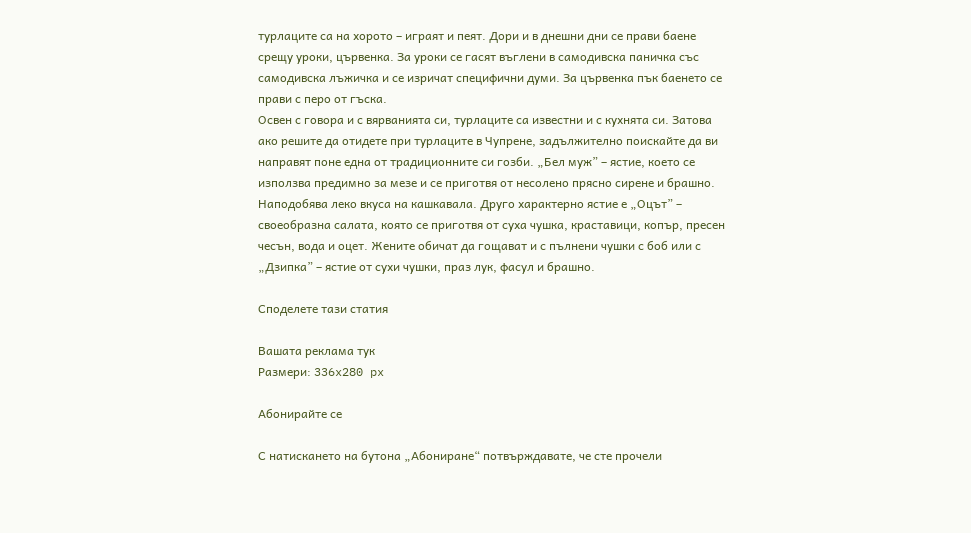турлаците са на хорото – играят и пеят. Дори и в днешни дни се прави баене срещу уроки, цървенка. За уроки се гасят въглени в самодивска паничка със самодивска лъжичка и се изричат специфични думи. За цървенка пък баенето се прави с перо от гъска.
Освен с говора и с вярванията си, турлаците са известни и с кухнята си. Затова ако решите да отидете при турлаците в Чупрене, задължително поискайте да ви направят поне една от традиционните си гозби. „Бел муж” – ястие, което се използва предимно за мезе и се приготвя от несолено прясно сирене и брашно. Наподобява леко вкуса на кашкавала. Друго характерно ястие е „Оцът” – своеобразна салата, която се приготвя от суха чушка, краставици, копър, пресен чесън, вода и оцет. Жените обичат да гощават и с пълнени чушки с боб или с „Дзипка” – ястие от сухи чушки, праз лук, фасул и брашно.

Споделете тази статия

Вашата реклама тук
Размери: 336x280 px

Абонирайте се

С натискането на бутона „Абониране“ потвърждавате, че сте прочели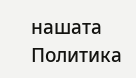нашата Политика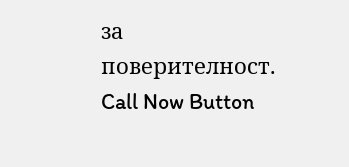за поверителност.
Call Now Button